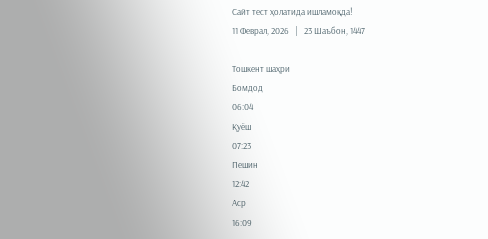Сайт тест ҳолатида ишламоқда!
11 Феврал, 2026   |   23 Шаъбон, 1447

Тошкент шаҳри
Бомдод
06:04
Қуёш
07:23
Пешин
12:42
Аср
16:09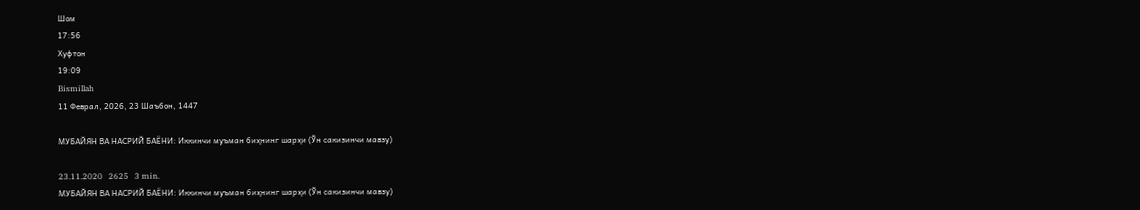Шом
17:56
Хуфтон
19:09
Bismillah
11 Феврал, 2026, 23 Шаъбон, 1447

МУБАЙЯН ВА НАСРИЙ БАЁНИ: Иккинчи муъман биҳнинг шарҳи (Ўн сакизинчи мавзу)

23.11.2020   2625   3 min.
МУБАЙЯН ВА НАСРИЙ БАЁНИ: Иккинчи муъман биҳнинг шарҳи (Ўн сакизинчи мавзу)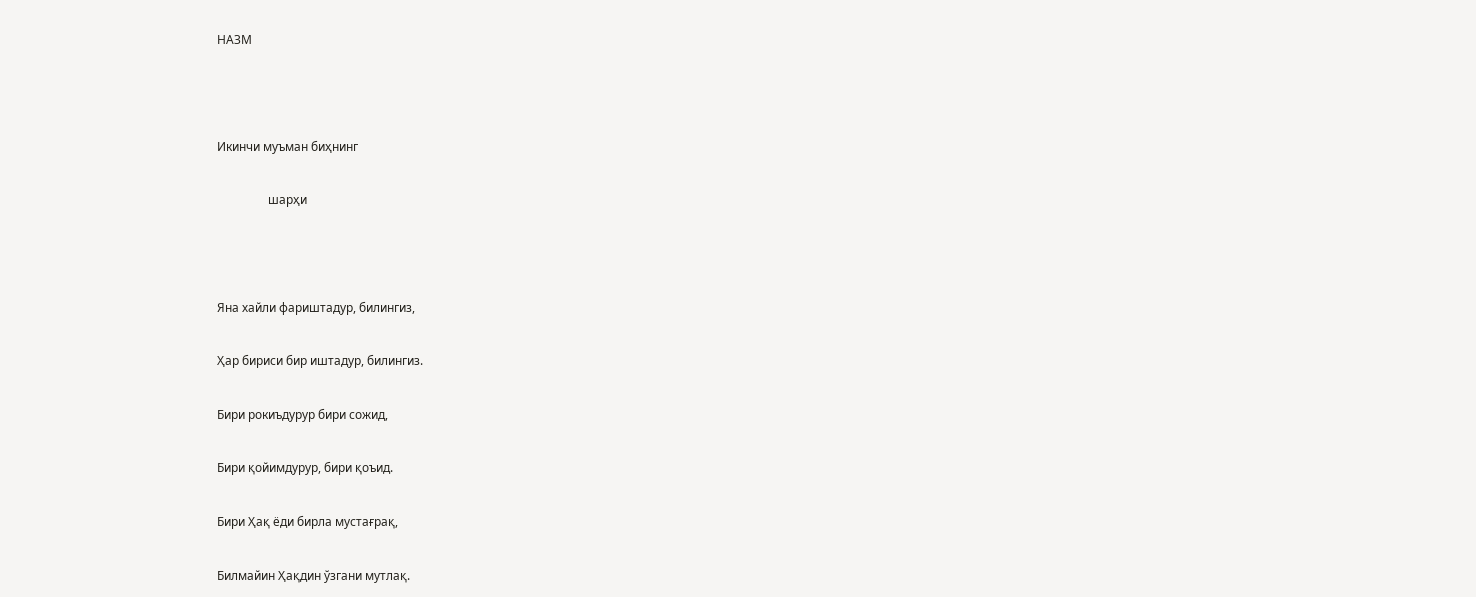НАЗМ



Икинчи муъман биҳнинг

                 шарҳи



Яна хайли фариштадур, билингиз,

Ҳар бириси бир иштадур, билингиз.

Бири рокиъдурур бири сожид,

Бири қойимдурур, бири қоъид.

Бири Ҳақ ёди бирла мустағрақ,

Билмайин Ҳақдин ўзгани мутлақ.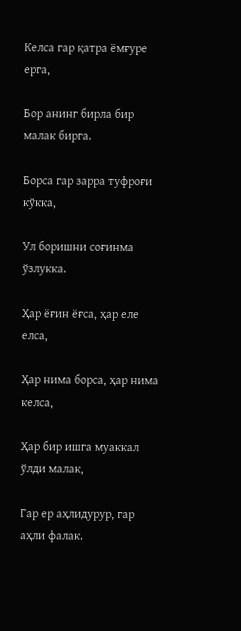Келса гар қатра ёмғуре ерга,

Бор анинг бирла бир малак бирга.

Борса гар зарра туфроғи кўкка,

Ул боришни соғинма ўзлукка.

Ҳар ёғин ёғса, ҳар еле елса,

Ҳар нима борса, ҳар нима келса,

Ҳар бир ишга муаккал ўлди малак,

Гар ер аҳлидурур, гар аҳли фалак.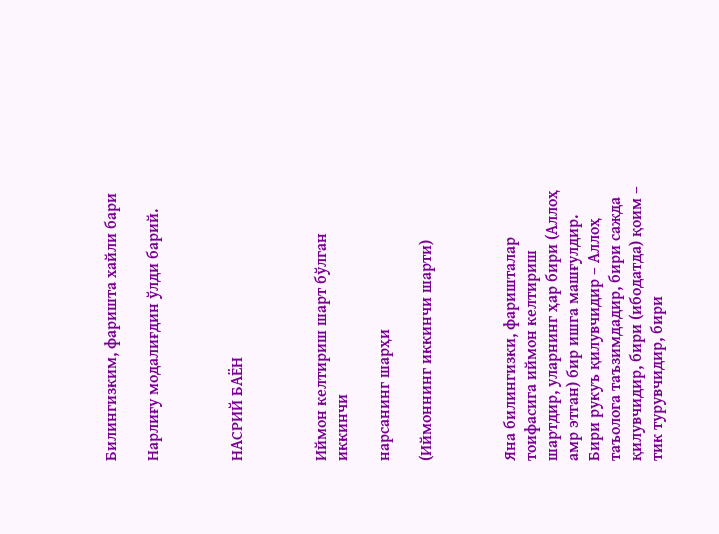Билингизким, фаришта хайли бари

Нарлиғу модалиғдин ўлди барий.



НАСРИЙ БАЁН



Иймон келтириш шарт бўлган иккинчи

нарсанинг шарҳи

(Иймоннинг иккинчи шарти)



Яна билингизки, фаришталар тоифасига иймон келтириш шартдир, уларнинг ҳар бири (Аллоҳ амр этган) бир ишга машғулдир. Бири рукуъ қилувчидир – Аллоҳ таъолога таъзимдадир, бири сажда қилувчидир, бири (ибодатда) қоим – тик турувчидир, бири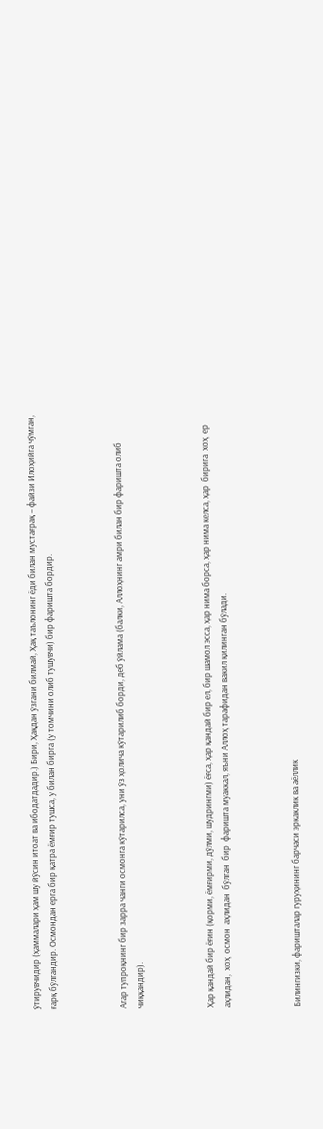ўтирувчидир (ҳаммалари ҳам шу йўсин итоат ва ибодатдадир.) Бири, Ҳақдан ўзгани билмай, Ҳақ таълонинг ёди билан мустағрақ – файзи Илоҳийга чўмган, ғарқ бўлгандир. Осмондан ерга бир қатра ёмғир тушса, у билан бирга (у томчини олиб тушувчи) бир фаришта бордир.



Агар тупроқнинг бир зарра чанги осмонга кўтарилса, уни ўз ҳолича кўтарилиб борди, деб ўйлама (балки, Аллоҳнинг амри билан бир фаришта олиб чиққандир).



Ҳар қандай бир ёғин (қорми, ёмғирми, дўлми, шудрингми) ёғса, ҳар қандай бир ел, бир шамол эсса, ҳар нима борса, ҳар нима келса, ҳар  бирига  хоҳ  ер  аҳлидан,  хоҳ  осмон  аҳлидан  бўлган  бир  фаришта муаккал, яъни Аллоҳ тарафидан вакил қилинган бўлади.



Билингизки, фаришталар гуруҳининг барчаси эркаклик ва аёллик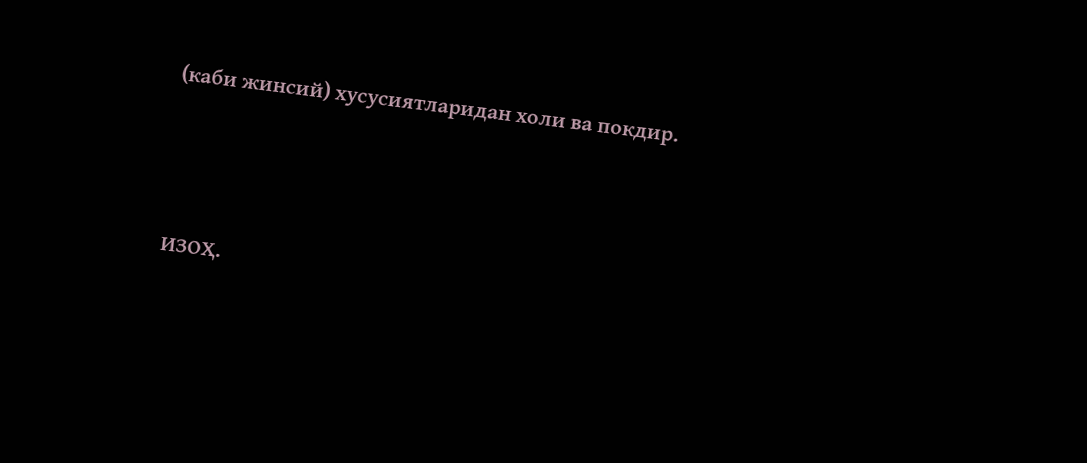(каби жинсий) хусусиятларидан холи ва покдир.



ИЗОҲ.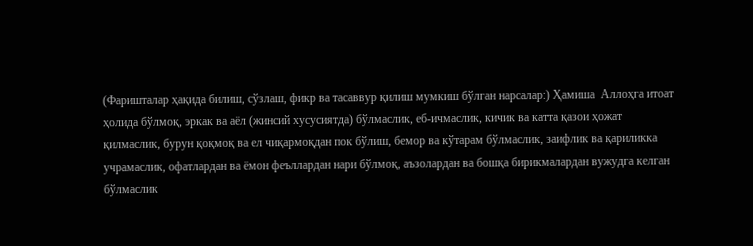(Фаришталар ҳақида билиш, сўзлаш, фикр ва тасаввур қилиш мумкиш бўлган нарсалар:) Ҳамиша  Аллоҳга итоат ҳолида бўлмоқ, эркак ва аёл (жинсий хусусиятда) бўлмаслик, еб-ичмаслик, кичик ва катта қазои ҳожат қилмаслик, бурун қоқмоқ ва ел чиқармоқдан пок бўлиш, бемор ва кўтарам бўлмаслик, заифлик ва қариликка учрамаслик, офатлардан ва ёмон феъллардан нари бўлмоқ, аъзолардан ва бошқа бирикмалардан вужудга келган бўлмаслик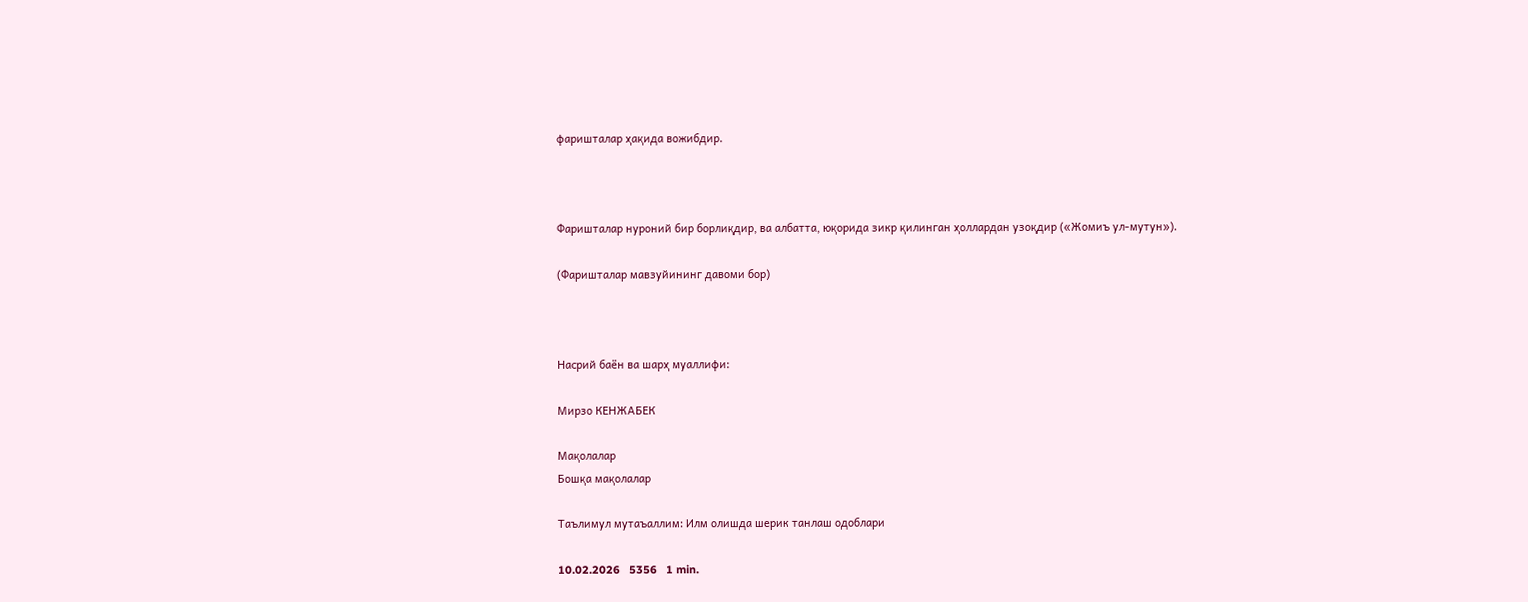фаришталар ҳақида вожибдир.



Фаришталар нуроний бир борлиқдир, ва албатта, юқорида зикр қилинган ҳоллардан узоқдир («Жомиъ ул-мутун»).

(Фаришталар мавзуйининг давоми бор)



Насрий баён ва шарҳ муаллифи:

Мирзо КЕНЖАБЕК

Мақолалар
Бошқа мақолалар

Таълимул мутаъаллим: Илм олишда шерик танлаш одоблари

10.02.2026   5356   1 min.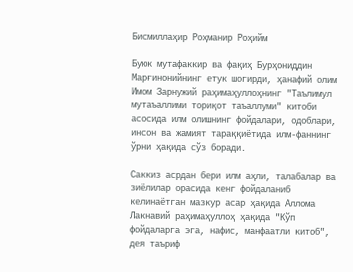Бисмиллаҳир Роҳманир Роҳийм

Буюк мутафаккир ва фақиҳ Бурҳониддин Марғинонийнинг етук шогирди, ҳанафий олим Имом Зарнужий раҳимаҳуллоҳнинг "Таълимул мутаъаллими ториқот таъаллуми" китоби асосида илм олишнинг фойдалари, одоблари, инсон ва жамият тараққиётида илм-фаннинг ўрни ҳақида сўз боради.

Саккиз асрдан бери илм аҳли, талабалар ва зиёлилар орасида кенг фойдаланиб келинаётган мазкур асар ҳақида Аллома Лакнавий раҳимаҳуллоҳ ҳақида "Кўп фойдаларга эга, нафис, манфаатли китоб", дея таъриф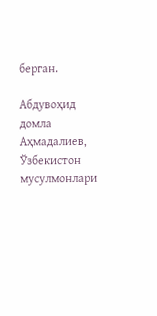берган.

Абдувоҳид домла Аҳмадалиев,
Ўзбекистон мусулмонлари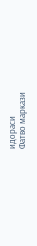идораси
Фатво маркази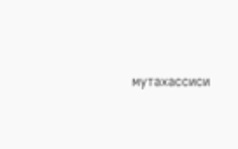мутахассиси